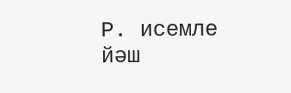Р. исемле йәш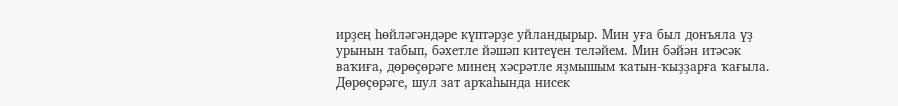ирҙең һөйләгәндәре күптәрҙе уйландырыр. Мин уға был донъяла үҙ урынын табып, бәхетле йәшәп китеүен теләйем. Мин бәйән итәсәк ваҡиға, дөрөҫөрәге минең хәсрәтле яҙмышым ҡатын-ҡыҙҙарға ҡағыла. Дөрөҫөрәге, шул зат арҡаһында нисек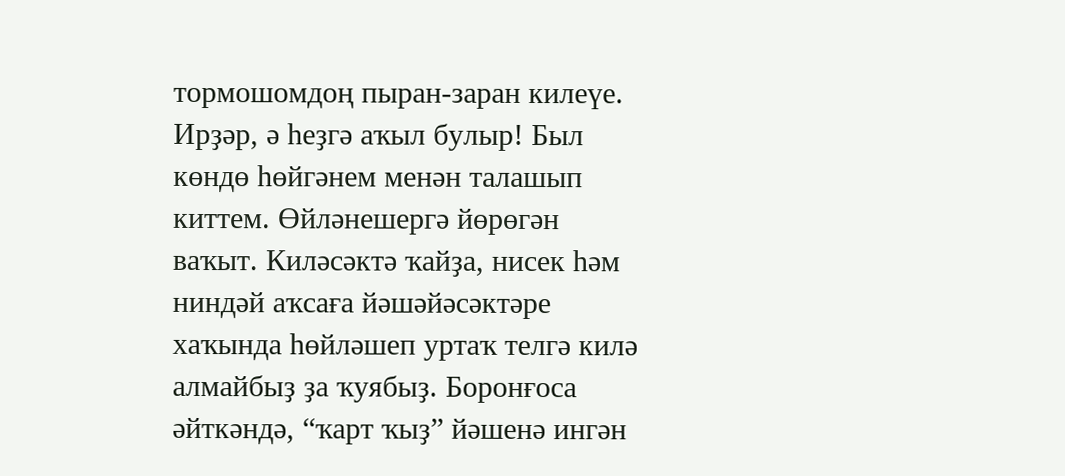тормошомдоң пыран-заран килеүе. Ирҙәр, ә һеҙгә аҡыл булыр! Был көндө һөйгәнем менән талашып киттем. Өйләнешергә йөрөгән ваҡыт. Киләсәктә ҡайҙа, нисек һәм ниндәй аҡсаға йәшәйәсәктәре хаҡында һөйләшеп уртаҡ телгә килә алмайбыҙ ҙа ҡуябыҙ. Боронғоса әйткәндә, “ҡарт ҡыҙ” йәшенә ингән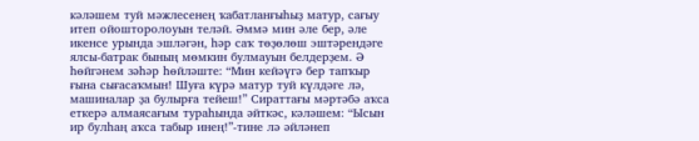кәләшем туй мәжлесенең ҡабатланғыһыҙ матур, сағыу итеп ойошторолоуын теләй. Әммә мин әле бер, әле икенсе урында эшләгән, һәр саҡ төҙөлөш эштәрендәге ялсы-батрак бының мөмкин булмауын белдерҙем. Ә һөйгәнем зәһәр һөйләште: “Мин кейәүгә бер тапҡыр ғына сығасаҡмын! Шуға күрә матур туй күлдәге лә, машиналар ҙа булырға тейеш!” Сираттағы мәртәбә аҡса еткерә алмаясағым тураһында әйткәс, кәләшем: “Ысын ир булһаң аҡса табыр инең!”-тине лә әйләнеп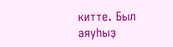китте. Был аяуһыҙ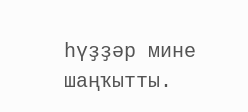һүҙҙәр мине шаңҡытты.